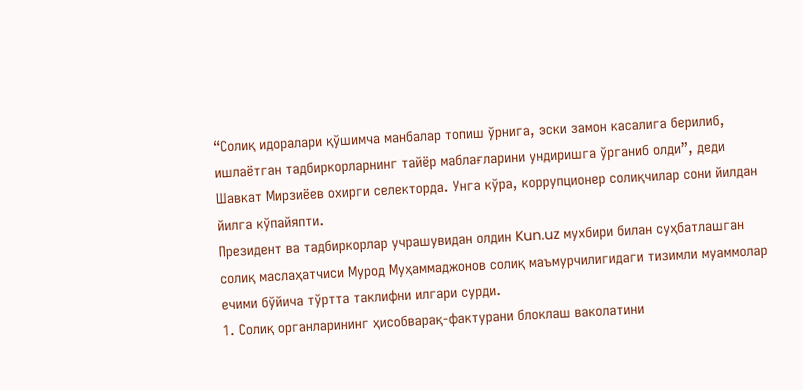“Солиқ идоралари қўшимча манбалар топиш ўрнига, эски замон касалига берилиб, ишлаётган тадбиркорларнинг тайёр маблағларини ундиришга ўрганиб олди”, деди Шавкат Мирзиёев охирги селекторда. Унга кўра, коррупционер солиқчилар сони йилдан йилга кўпайяпти.
Президент ва тадбиркорлар учрашувидан олдин Kun.uz мухбири билан суҳбатлашган солиқ маслаҳатчиси Мурод Муҳаммаджонов солиқ маъмурчилигидаги тизимли муаммолар ечими бўйича тўртта таклифни илгари сурди.
1. Солиқ органларининг ҳисобварақ-фактурани блоклаш ваколатини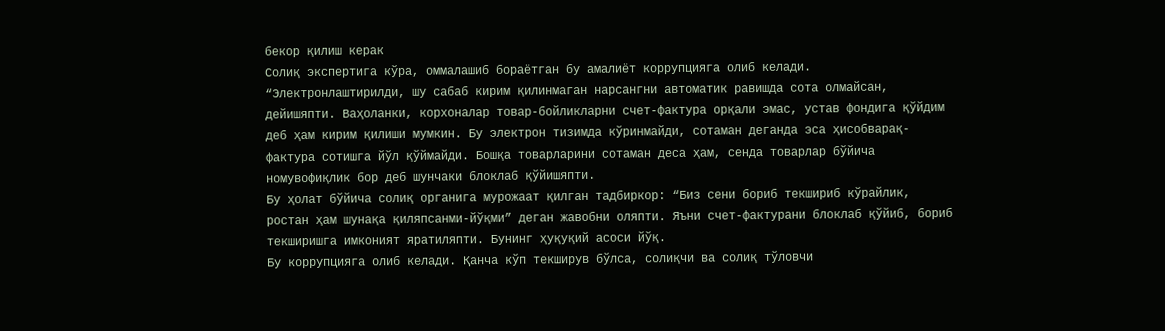бекор қилиш керак
Солиқ экспертига кўра, оммалашиб бораётган бу амалиёт коррупцияга олиб келади.
“Электронлаштирилди, шу сабаб кирим қилинмаган нарсангни автоматик равишда сота олмайсан, дейишяпти. Ваҳоланки, корхоналар товар-бойликларни счет-фактура орқали эмас, устав фондига қўйдим деб ҳам кирим қилиши мумкин. Бу электрон тизимда кўринмайди, сотаман деганда эса ҳисобварақ-фактура сотишга йўл қўймайди. Бошқа товарларини сотаман деса ҳам, сенда товарлар бўйича номувофиқлик бор деб шунчаки блоклаб қўйишяпти.
Бу ҳолат бўйича солиқ органига мурожаат қилган тадбиркор: “Биз сени бориб текшириб кўрайлик, ростан ҳам шунақа қиляпсанми-йўқми” деган жавобни оляпти. Яъни счет-фактурани блоклаб қўйиб, бориб текширишга имконият яратиляпти. Бунинг ҳуқуқий асоси йўқ.
Бу коррупцияга олиб келади. Қанча кўп текширув бўлса, солиқчи ва солиқ тўловчи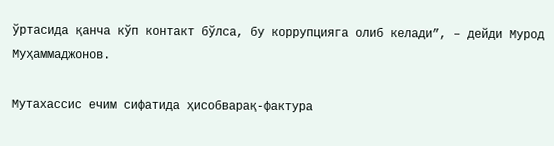ўртасида қанча кўп контакт бўлса, бу коррупцияга олиб келади”, – дейди Мурод Муҳаммаджонов.

Мутахассис ечим сифатида ҳисобварақ-фактура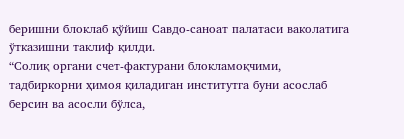беришни блоклаб қўйиш Савдо-саноат палатаси ваколатига ўтказишни таклиф қилди.
“Солиқ органи счет-фактурани блокламоқчими, тадбиркорни ҳимоя қиладиган институтга буни асослаб берсин ва асосли бўлса,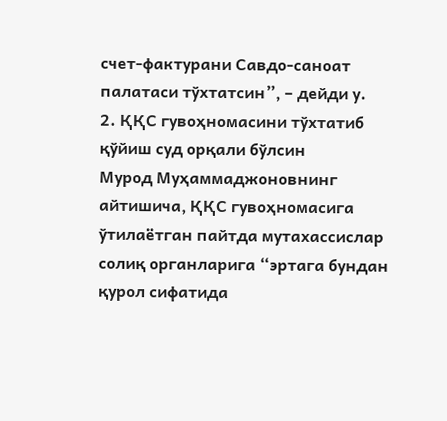счет-фактурани Савдо-саноат палатаси тўхтатсин”, – дейди у.
2. ҚҚС гувоҳномасини тўхтатиб қўйиш суд орқали бўлсин
Мурод Муҳаммаджоновнинг айтишича, ҚҚС гувоҳномасига ўтилаётган пайтда мутахассислар солиқ органларига “эртага бундан қурол сифатида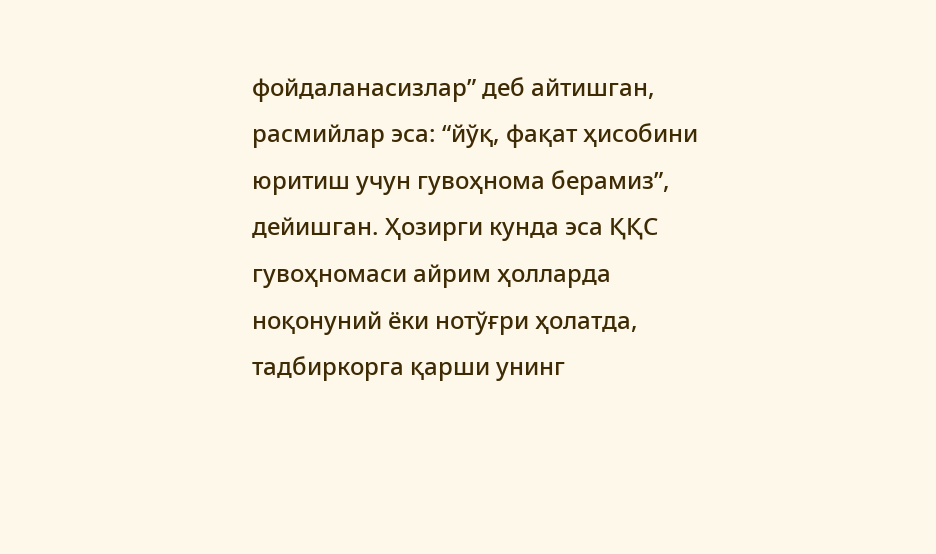фойдаланасизлар” деб айтишган, расмийлар эса: “йўқ, фақат ҳисобини юритиш учун гувоҳнома берамиз”, дейишган. Ҳозирги кунда эса ҚҚС гувоҳномаси айрим ҳолларда ноқонуний ёки нотўғри ҳолатда, тадбиркорга қарши унинг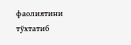фаолиятини тўхтатиб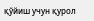қўйиш учун қурол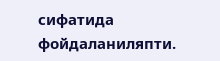сифатида фойдаланиляпти.